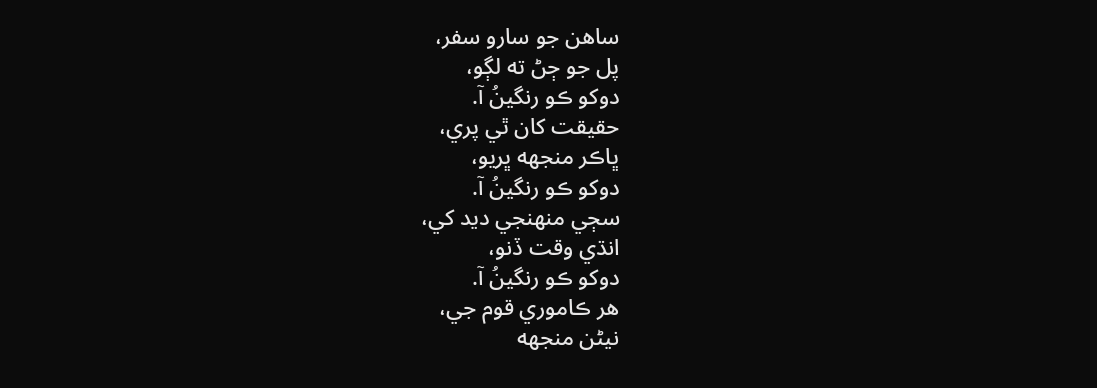ساهن جو سارو سفر،
پل جو ڄڻ ته لڳو،
دوکو ڪو رنگينُ آ.
حقيقت کان ٿي پري،
ڀاڪر منجهه ڀريو،
دوکو ڪو رنگينُ آ.
سڄي منهنجي ديد کي،
انڌي وقت ڏنو،
دوکو ڪو رنگينُ آ.
هر ڪاموري قوم جي،
نيڻن منجهه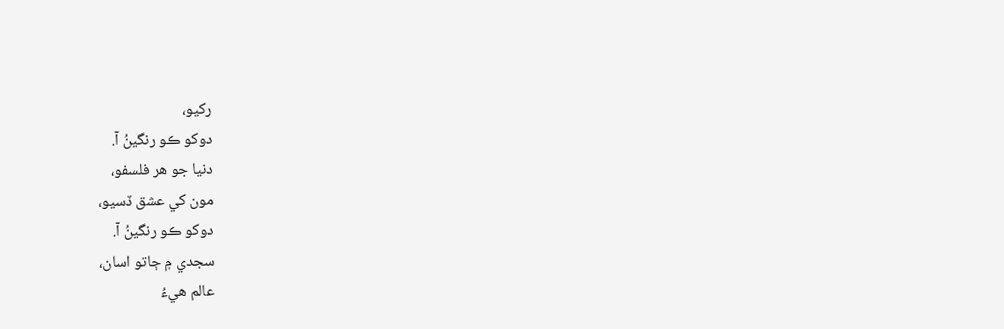رکيو،
دوکو ڪو رنگينُ آ.
دنيا جو هر فلسفو،
مون کي عشق ڏسيو،
دوکو ڪو رنگينُ آ.
سجدي ۾ ڄاتو اسان،
عالم هيءُ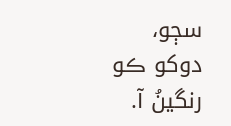سڄو،
دوکو ڪو رنگينُ آ.